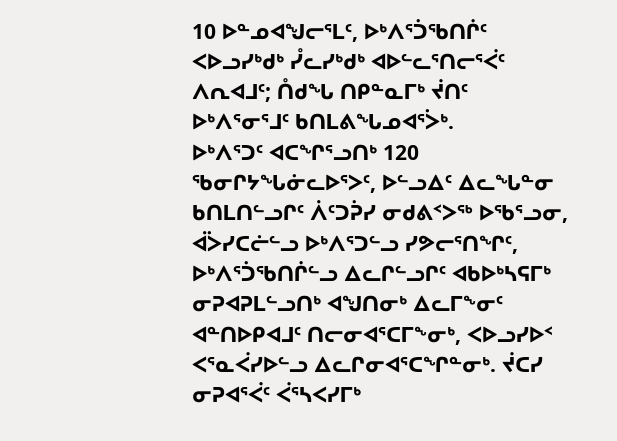10 ᐅᓐᓄᐊᖑᓕᕐᒪᑦ, ᐅᒃᐱᕐᑑᖃᑎᒌᑦ ᐸᐅᓗᓯᒃᑯᒃ ᓮᓚᓯᒃᑯᒃ ᐊᐅᓪᓚᕐᑎᓕᕐᐹᑦ ᐱᕆᐊᒧᑦ; ᑍᑯᖓ ᑎᑭᓐᓇᒥᒃ ᔫᑎᑦ ᐅᒃᐱᕐᓂᕐᒧᑦ ᑲᑎᒪᕕᖓᓄᐊᕐᐴᒃ.
ᐅᒃᐱᕐᑐᑦ ᐊᑕᖏᕐᓗᑎᒃ 120 ᖃᓂᒋᔭᖓᓃᓚᐅᕐᐳᑦ, ᐅᓪᓗᐃᑦ ᐃᓚᖓᓐᓂ ᑲᑎᒪᑎᓪᓗᒋᑦ ᐲᑦᑐᕉᓯ ᓂᑯᕕᑉᐳᖅ ᐅᖃᕐᓗᓂ,
ᐋᐴᓯᑕᓖᓪᓗ ᐅᒃᐱᕐᑐᓪᓗ ᓯᕗᓕᕐᑎᖏᑦ, ᐅᒃᐱᕐᑑᖃᑎᒌᓪᓗ ᐃᓚᒋᓪᓗᒋᑦ ᐊᑲᐅᒃᓴᕋᒥᒃ ᓂᕈᐊᕈᒪᓪᓗᑎᒃ ᐊᖑᑎᓂᒃ ᐃᓚᒥᖕᓂᑦ ᐊᓐᑎᐅᑭᐊᒧᑦ ᑎᓕᓂᐊᕐᑕᒥᖕᓂᒃ, ᐸᐅᓗᓯᐅᑉ ᐸᕐᓇᐹᓯᐅᓪᓗ ᐃᓚᒋᓂᐊᕐᑕᖏᓐᓂᒃ. ᔫᑕᓯ ᓂᕈᐊᕐᐹᑦ ᐹᕐᓴᐸᓯᒥᒃ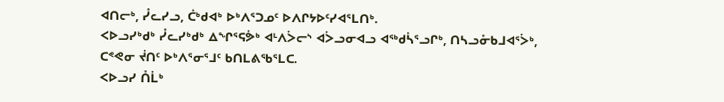ᐊᑎᓕᒃ, ᓮᓚᓯᓗ, ᑖᒃᑯᐊᒃ ᐅᒃᐱᕐᑐᓄᑦ ᐅᐱᒋᔭᐅᑦᓯᐊᕐᒪᑎᒃ.
ᐸᐅᓗᓯᒃᑯᒃ ᓮᓚᓯᒃᑯᒃ ᐃᖏᕐᕋᕘᒃ ᐊᒻᐱᐴᓕᔅ ᐊᐴᓗᓂᐊᓗ ᐊᖅᑯᓵᕐᓗᒋᒃ, ᑎᓴᓗᓁᑲᒧᐊᕐᐴᒃ, ᑕᕝᕙᓂ ᔫᑎᑦ ᐅᒃᐱᕐᓂᕐᒧᑦ ᑲᑎᒪᕕᖃᕐᒪᑕ.
ᐸᐅᓗᓯ ᑍᒫᒃ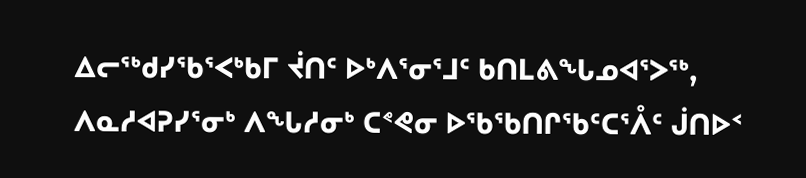ᐃᓕᖅᑯᓯᖃᕐᐸᒃᑲᒥ ᔫᑎᑦ ᐅᒃᐱᕐᓂᕐᒧᑦ ᑲᑎᒪᕕᖓᓄᐊᕐᐳᖅ, ᐱᓇᓱᐊᕈᓯᕐᓂᒃ ᐱᖓᓱᓂᒃ ᑕᕝᕙᓂ ᐅᖃᖃᑎᒋᖃᑦᑕᕐᐰᑦ ᒎᑎᐅᑉ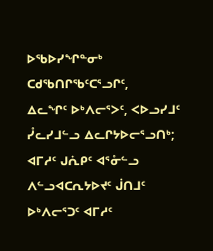ᐅᖃᐅᓯᖏᓐᓂᒃ ᑕᑯᖃᑎᒋᖃᑦᑕᕐᓗᒋᑦ,
ᐃᓚᖏᑦ ᐅᒃᐱᓕᕐᐳᑦ, ᐸᐅᓗᓯᒧᑦ ᓮᓚᓯᒧᓪᓗ ᐃᓚᒋᔭᐅᓕᕐᓗᑎᒃ; ᐊᒥᓱᑦ ᒍᕇᑭᑦ ᐊᕐᓁᓪᓗ ᐱᓪᓗᐊᑕᕆᔭᐅᔪᑦ ᒎᑎᒧᑦ ᐅᒃᐱᓕᕐᑐᑦ ᐊᒥᓱᑦ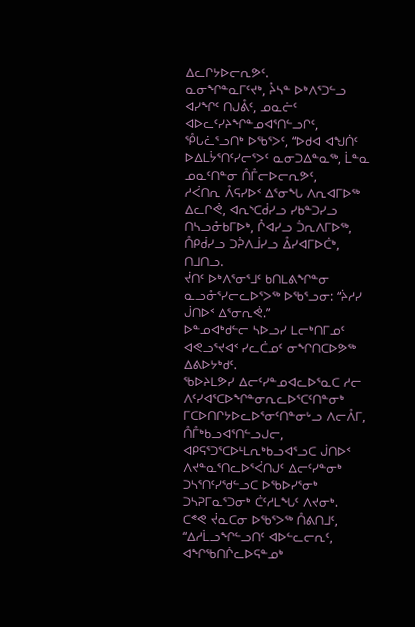ᐃᓚᒋᔭᐅᓕᕆᕗᑦ.
ᓇᓂᖏᓐᓇᒥᑦᔪᒃ, ᔧᓴᓐ ᐅᒃᐱᕐᑐᓪᓗ ᐊᓯᖏᑦ ᑎᒍᕔᑦ, ᓄᓇᓖᑦ ᐊᐅᓚᑦᓯᔨᖏᓐᓄᐊᕐᑎᓪᓗᒋᑦ, ᕾᒐᓛᕐᓗᑎᒃ ᐅᖃᕐᐳᑦ, “ᐅᑯᐊ ᐊᖑᑏᑦ ᐅᐃᒪᔮᕐᑎᑦᓯᓕᕐᐳᑦ ᓇᓂᑐᐃᓐᓇᖅ, ᒫᓐᓇ ᓄᓇᑦᑎᓐᓂ ᑍᒤᓕᐅᓕᕆᕗᑦ,
ᓱᐹᑎᕆ ᐰᕋᓯᐅᑉ ᐃᕐᓂᖓ ᐱᕆᐊᒥᐅᖅ ᐃᓚᒋᕚ, ᐊᕆᔅᑕᑰᓯᓗ ᓯᑲᓐᑐᓯᓗ ᑎᓴᓗᓁᑲᒥᐅᒃ, ᒊᐊᓯᓗ ᑑᕆᐱᒥᐅᖅ, ᑍᑭᑰᓯᓗ ᑐᕉᐱᒨᓯᓗ ᐂᓯᐊᒥᐅᑖᒃ, ᑎᒧᑎᓗ.
ᔫᑎᑦ ᐅᒃᐱᕐᓂᕐᒧᑦ ᑲᑎᒪᕕᖏᓐᓂ ᓇᓗᓁᕐᓯᓕᓚᐅᕐᐳᖅ ᐅᖃᕐᓗᓂ: “ᔩᓱᓯ ᒎᑎᐅᑉ ᐃᕐᓂᕆᕚ.”
ᐅᓐᓄᐊᒃᑯᓪᓕ ᓴᐅᓗᓯ ᒪᓕᒃᑎᒥᓄᑦ ᐊᕙᓗᕐᔪᐊᑉ ᓯᓚᑖᓄᑦ ᓂᖏᑎᑕᐅᕗᖅ ᐃᕕᐅᔭᒃᑯᑦ.
ᖃᐅᔨᒪᕗᓯ ᐃᓕᑦᓯᓐᓄᐊᓚᐅᕐᓇᑕ ᓱᓕ ᐱᑦᓯᐊᕐᑕᐅᖏᓐᓂᕆᓚᐅᕐᑕᑦᑎᓐᓂᒃ ᒥᑕᐅᑎᒋᔭᐅᓚᐅᕐᓂᑦᑎᓐᓂᒡᓗ ᐱᓕᐰᒥ, ᑍᒤᒃᑲᓗᐊᕐᑎᓪᓗᒍᓕ, ᐊᑭᕋᕐᑐᕐᑕᐅᒻᒪᕆᒃᑲᓗᐊᕐᓗᑕ ᒎᑎᐅᑉ ᐱᔪᓐᓇᕐᑎᓚᐅᕐᐹᑎᒍᑦ ᐃᓕᑦᓯᓐᓂᒃ ᑐᓴᕐᑎᑦᓯᖁᓪᓗᑕ ᐅᖃᐅᓯᕐᓂᒃ ᑐᓴᕈᒥᓇᕐᑐᓂᒃ ᑖᑦᓱᒪᖓᑦ ᐱᔪᓂᒃ.
ᑕᕝᕙ ᔫᓇᑕᓂ ᐅᖃᕐᐳᖅ ᑍᕕᑎᒧᑦ, “ᐃᓱᒫᓗᖏᓪᓗᑎᑦ ᐊᐅᓪᓚᓕᕆᑦ, ᐊᖏᖃᑎᒌᓚᐅᕋᓐᓄᒃ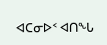ᐊᑕᓂᐅᑉ ᐊᑎᖓ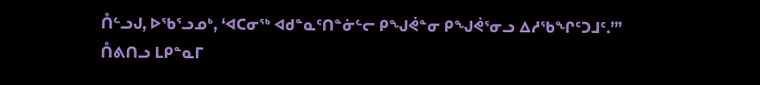ᑍᓪᓗᒍ, ᐅᖃᕐᓗᓄᒃ, ‘ᐊᑕᓂᖅ ᐊᑯᓐᓇᑦᑎᓐᓃᓪᓕ ᑭᖑᕚᓐᓂ ᑭᖑᕚᕐᓂᓗ ᐃᓱᖃᖏᑦᑐᒧᑦ.’” ᑍᕕᑎᓗ ᒪᑭᓐᓇᒥ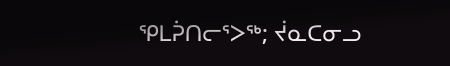ᕿᒪᕉᑎᓕᕐᐳᖅ; ᔫᓇᑕᓂᓗ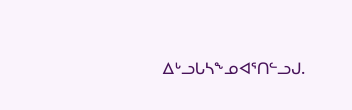ᐃᒡᓗᒐᓴᖕᓄᐊᕐᑎᓪᓗᒍ.